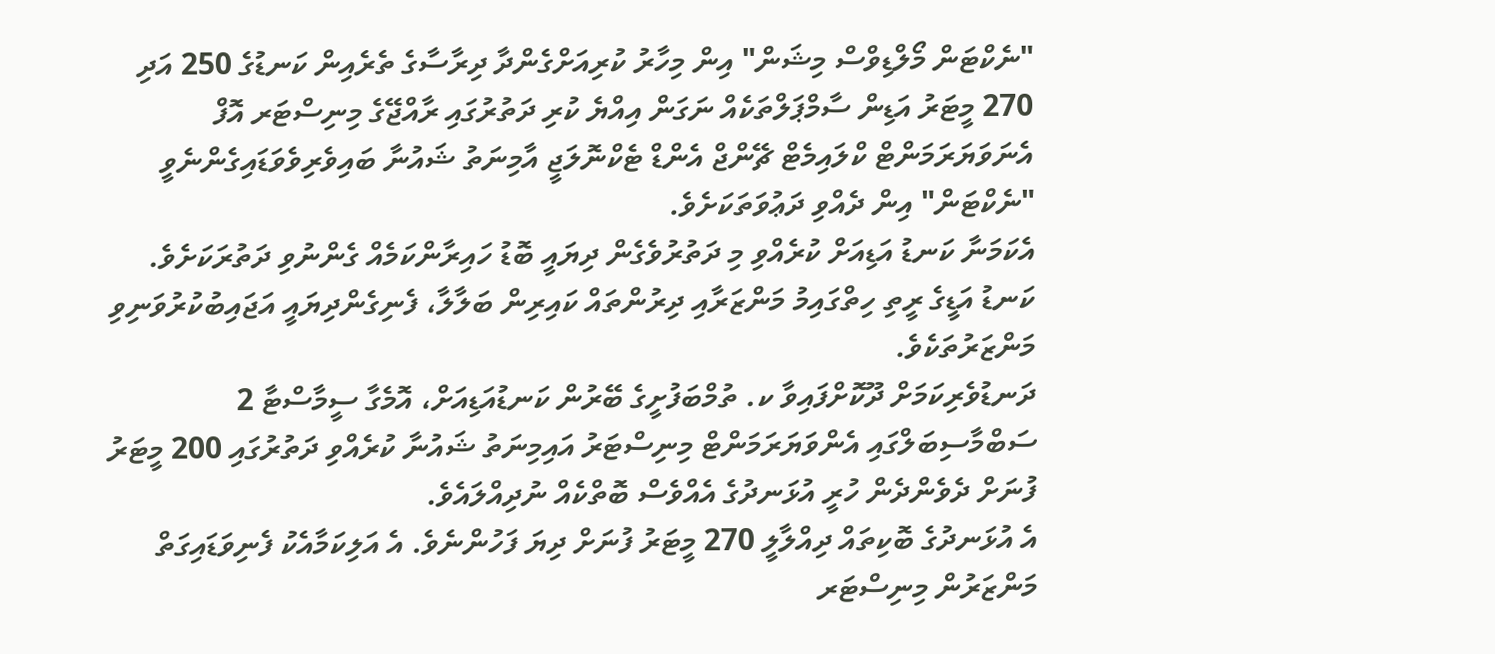"ނެކްޓަން މޯލްޑިވްސް މިޝަން" އިން މިހާރު ކުރިއަށްގެންދާ ދިރާސާގެ ތެރެއިން ކަނޑުގެ 250 އަދި 270 މީޓަރު އަޑިން ސާމްޕަލްތަކެއް ނަގަން އިއްޔެ ކުރި ދަތުރުގައި ރާއްޖޭގެ މިނިސްޓަރ އޮފް އެނަވަޔަރަމަންޓް ކްލައިމެޓް ޗޭންޖް އެންޑް ޓެކްނޮލަޖީ އާމިނަތު ޝައުނާ ބައިވެރިވެވަޑައިގެންނެވީ "ނެކްޓަން" އިން ދެއްވި ދަޢުވަތަކަށެވެ.
އެކަމަނާ ކަނޑު އަޑިއަށް ކުރެއްވި މި ދަތުރުވެގެން ދިޔައީ ބޮޑު ހައިރާންކަމެއް ގެންނުވި ދަތުރަކަށެވެ. ކަނޑު އަޑީގެ ރީތި ހިތްގައިމު މަންޒަރާއި ދިރުންތައް ކައިރިން ބަލާލާ، ފެނިގެންދިޔައީ އަޖައިބުކުރުވަނިވި މަންޒަރުތަކެވެ.
ދަނޑުވެރިކަމަށް ދޫކޮށްފައިވާ ކ. ތުމްބަފުށީގެ ބޭރުން ކަނޑުއަޑިއަށް، އޮމެގާ ސީމާސްޓާ 2 ސަބްމާސިބަލްގައި އެންވަޔަރަމަންޓް މިނިސްޓަރު އައިމިނަތު ޝައުނާ ކުރެއްވި ދަތުރުގައި 200 މީޓަރު ފުނަށް ދެވެންދެން ހުރީ އުޅަނދުގެ އެއްވެސް ބޮތްކެއް ނުދިއްލައެވެ.
އެ އުޅަނދުގެ ބޮކިތައް ދިއްލާލީ 270 މީޓަރު ފުނަށް ދިޔަ ފަހުންނެވެ. އެ އަލިކަމާއެކު ފެނިވަޑައިގަތް މަންޒަރުން މިނިސްޓަރ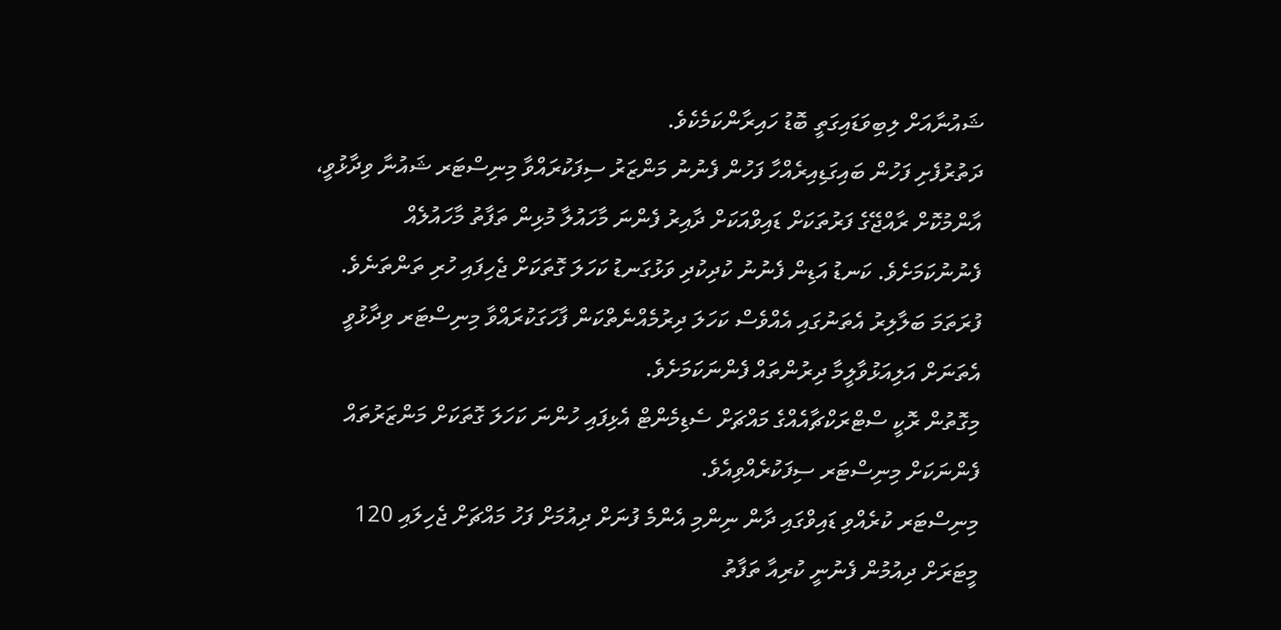ޝައުނާއަށް ލިބިވަޑައިގަތީ ބޮޑު ހައިރާންކަމެކެވެ.
ދަތުރުފެށި ފަހުން ބައިގަޑިއިރެއްހާ ފަހުން ފެނުނު މަންޒަރު ސިފަކުރައްވާ މިނިސްޓަރ ޝައުނާ ވިދާޅުވީ، އާންމުކޮށް ރާއްޖޭގެ ފަރުތަކަށް ޑައިވްއަކަށް ދާއިރު ފެންނަ މާހައުލާ މުޅިން ތަފާތު މާހައުލެއް ފެނުނުކަމަށެވެ. ކަނޑު އަޑިން ފެނުނު ކުދިކުދި ވަޅުގަނޑު ކަހަލަ ގޮތަކަށް ޖެހިފައި ހުރި ތަންތަނެވެ. ފުރަތަމަ ބަލާލިރު އެތަނުގައި އެއްވެސް ކަހަލަ ދިރުމެއްނެތްކަން ފާހަގަކުރައްވާ މިނިސްޓަރ ވިދާޅުވީ އެތަނަށް އަލިއަޅުވާލީމާ ދިރުންތައް ފެންނަކަމަށެވެ.
މިގޮތުން ރޮކީ ސްޓްރަކްޗާއެއްގެ މައްޗަށް ސެޑިމެންޓް އެޅިފައި ހުންނަ ކަހަލަ ގޮތަކަށް މަންޒަރުތައް ފެންނަކަށް މިނިސްޓަރ ސިފަކުރެއްވިއެވެ.
މިނިސްޓަރ ކުރެއްވި ޑައިވްގައި ދާން ނިންމި އެންމެ ފުނަށް ދިއުމަށް ފަހު މައްޗަށް ޖެހިލައި 120 މީޓަރަށް ދިއުމުން ފެނުނީ ކުރިއާ ތަފާތު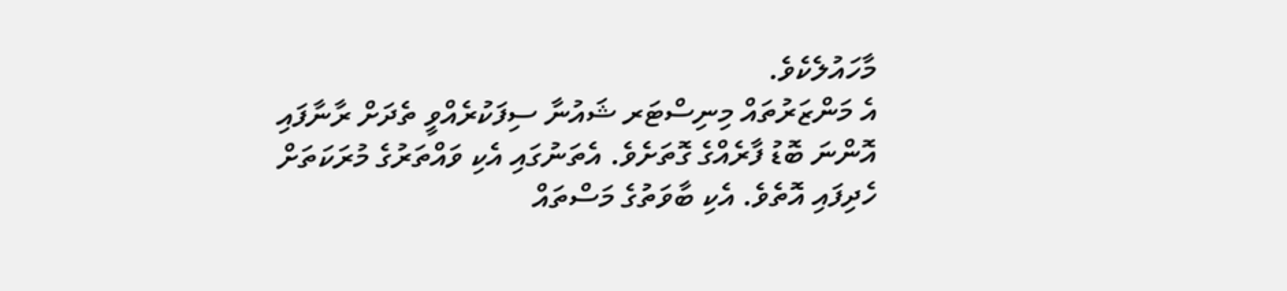މާހައުލެކެވެ.
އެ މަންޒަރުތައް މިނިސްޓަރ ޝައުނާ ސިފަކުރެއްވީ ތެދަށް ރާނާފައި އޮންނަ ބޮޑު ފާރެއްގެ ގޮތަށެވެ. އެތަނުގައި އެކި ވައްތަރުގެ މުރަކަތަށް ހެދިފައި އޮތެވެ. އެކި ބާވަތުގެ މަސްތައް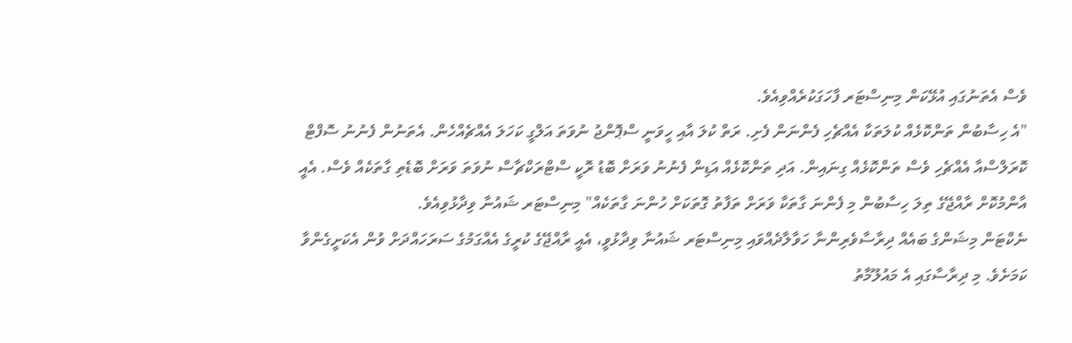ވެސް އެތަނުގައި އުޅޭކަން މިނިސްޓަރ ފާހަގަކުރެއްވިއެވެ.
"އެ ހިސާބުން ތަންކޮޅެއް ކުލަތަކާ އެއްޗެހި ފެންނަން ފެށި. ރަތް ކުލަ އާއި ހީވަނީ ސްޕޮންޖު ނުވަތަ އަލްގީ ކަހަލަ އެއްޗެއްހެން. އެތަނުން ފެނުނު ސޮފްޓް ކޮރަލްސްއާ އެއްޗެހި ވެސް ތަންކޮޅެއް ގިނައިން. އަދި ތަންކޮޅެއް އަޑިން ފެނުނު ވަރަށް ބޮޑު ރޮކީ ސްޓްރަކްޗާސް ނުވަތަ ވަރަށް ބޮޑެތި ގާތަކެއް ވެސް. އެއީ އާންމުކޮށް ރާއްޖޭގެ ތިލަ ހިސާބުން މި ފެންނަ ގާތަކާ ވަރަށް ތަފާތު ގޮތަކަށް ހުންނަ ގާތަކެއް" މިނިސްޓަރ ޝައުނާ ވިދާޅުވިއެވެ.
ނެކްޓަން މިޝަންގެ ބައެއް ދިރާސާވެރިންނާ ހަވާލާދެއްވައި މިނިސްޓަރ ޝައުނާ ވިދާޅުވީ، އެއީ ރާއްޖޭގެ ކުރީގެ އެއްގަމުގެ ސަރަހައްދަށް ވުން އެކަށީގެންވާ ކަމަށެވެ. މި ދިރާސާގައި އެ މައުލޫމާތު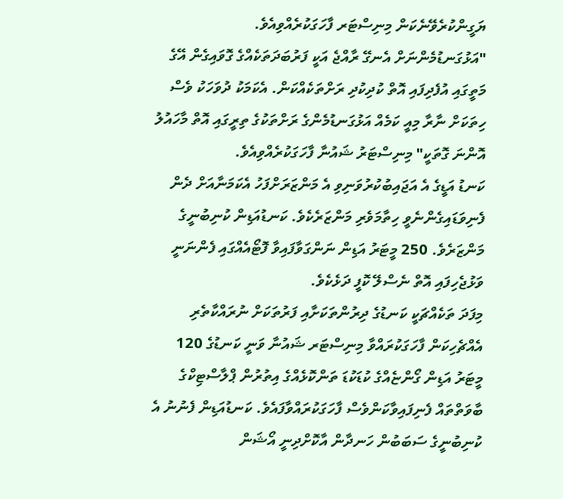ޔަގީންކުރެވޭނެކަން މިނިސްޓަރ ފާހަގަކުރެއްވިއެވެ.
"އަޅުގަނޑުމެންނަށް އެނގޭ ރާއްޖެ އަކީ ފަރުބަދަތަކެއްގެ ގޮވައިގެން އޭގެ މަތީގައި އުފެދިފައި އޮތް ކުދިކުދި ރަށްތަކެއްކަން. އެކަމަކު ދުވަހަކު ވެސް ހިތަކަށް ނާރާ މިއީ ކަމެއް އަޅުގަނޑުމެންގެ ރަށްތަކުގެ ތިރީގައި އޮތް މާހައުލު އޮންނަ ގޮތަކީ" މިނިސްޓަރު ޝައުނާ ފާހަގަކުރެއްވިއެވެ.
ކަނޑު އަޑީގެ އެ އަޖައިބުކުރުވަނިވި އެ މަންޒަރަށްފަހު އެކަމަނާއަށް ދެން ފެނިވަޑައިގެންނެވީ ހިތާމަވެރި މަންޒަރެކެވެ. ކަނޑުއަޑިން ކުނިބުނީގެ މަންޒަރެވެ. 250 މީޓަރު އަޑިން ނަންގަވާފައިވާ ފޮޓޯއެއްގައި ފެންނަނީ ވަޅުޖެހިފައި އޮތް ނެސްލޭ ކޮފީ ދަޅެކެވެ.
މިފަދަ ތަކެއްޗަކީ ކަނޑުގެ ދިރުންތަކަށާއި ފަރުތަކަށް ނުރައްކާތެރި އެއްޗެހިކަން ފާހަގަކުރައްވާ މިނިސްޓަރ ޝައުނާ ވަނީ ކަނޑުގެ 120 މީޓަރު އަޑިން ގޯންޏެއްގެ ކުޑަކުޑަ ތަންކޮޅެއްގެ އިތުރުން ޕްލާސްޓިކްގެ ބާވަތްތައް ފެނިފައިވާކަންވެސް ފާހަގަކުރައްވާފައެވެ. ކަނޑުއަޑިން ފެނުނު އެ ކުނިބުނީގެ ސަބަބުން ހަނދާން އާކޮށްދިނީ އޯޝަން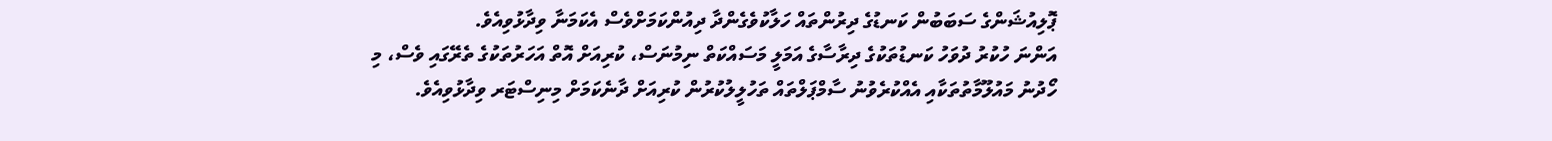ޕޮލިއުޝަންގެ ސަބަބުން ކަނޑުގެ ދިރުންތައް ހަލާކުވެގެންދާ ދިއުންކަމަށްވެސް އެކަމަނާ ވިދާޅުވިއެވެ.
އަންނަ ހުކުރު ދުވަހު ކަނޑުތަކުގެ ދިރާސާގެ އަމަލީ މަސައްކަތް ނިމުނަސް، ކުރިއަށް އޮތް އަހަރުތަކުގެ ތެރޭގައި ވެސް، މި ހޯދުނު މައުލޫމާތުތަކާއި އެއްކުރެވުނު ސާމްޕަލްތައް ތަހުލީލުކުރުން ކުރިއަށް ދާނެކަމަށް މިނިސްޓަރ ވިދާޅުވިއެވެ.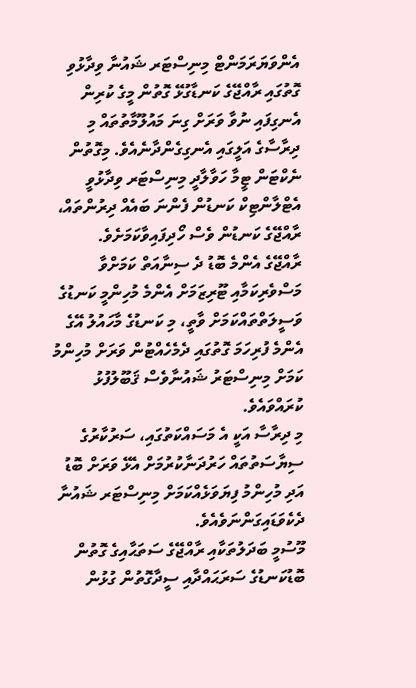އެންވަޔަރަމަންޓް މިނިސްޓަރ ޝައުނާ ވިދާޅުވި ގޮތުގައި ރާއްޖޭގެ ކަނޑާގުޅޭ ގޮތުން މީގެ ކުރިން އެނގިފައި ނުވާ ވަރަށް ގިނަ މައުލޫމާތުތައް މި ދިރާސާގެ އަލީގައި އެނގިގެންދާނެއެވެ. މިގޮތުން ނެކްޓަން ޓީމާ ހަވާލާދީ މިނިސްޓަރ ވިދާޅުވީ އެޓްލާންޓިކް ކަނޑުން ފެންނަ ބައެއް ދިރުންތައް، ރާއްޖޭގެ ކަނޑުން ވެސް ހޯދިފައިވާކަމަށެވެ.
ރާއްޖޭގެ އެންމެ ބޮޑު ދެ ސިނާއަތް ކަމަށްވާ މަސްވެރިކަމާއި ޓޫރިޒަމަށް އެންމެ މުހިންމީ ކަނޑުގެ ވަސީލަތްތައްކަމަށް ވާތީ، މި ކަނޑުގެ މާހައުލު އޭގެ އެންމެ ފުރިހަމަ ގޮތުގައި ދެމެހެއްޓުން ވަރަށް މުހިންމު ކަމަށް މިނިސްޓަރު ޝައުނާވެސް ޤަބޫލުފުޅު ކުރައްވައެވެ.
މި ދިރާސާ އަކީ އެ މަސައްކަތުގައި، ސަރުކާރުގެ ސިޔާސަތުތައް ހަރުދަނާކުރުމަށް އެޅޭ ވަރަށް ބޮޑު އަދި މުހިންމު ފިޔަވަޅެއްކަމަށް މިނިސްޓަރ ޝައުނާ ދެކެވަޑައިގަންނަވެއެވެ.
މޫސުމީ ބަދަލުތަކާއި ރާއްޖޭގެ ސަތަޙާއިގެ ގޮތުން ބޮޑުކަނޑުގެ ސަރަޙައްދާއި ސީދާގޮތުން ގުޅުން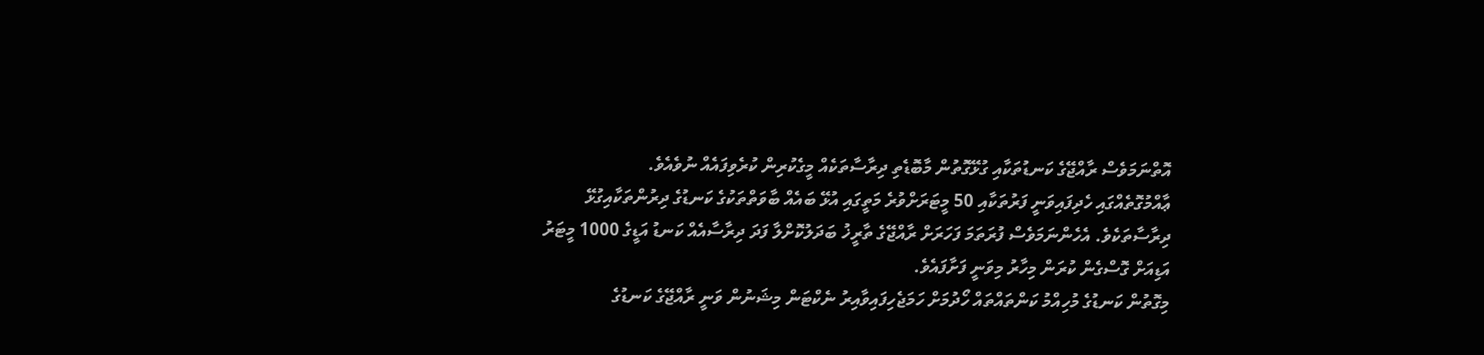އޮތްނަމަވެސް ރާއްޖޭގެ ކަނޑުތަކާއި ގުޅޭގޮތުން މާބޮޑެތި ދިރާސާތަކެއް މީގެކުރިން ކުރެވިފައެއް ނުވެއެވެ.
ޢާއްމުގޮތެއްގައި ހެދިފައިވަނީ ފަރުތަކާއި 50 މީޓަރަށްވުރެ މަތީގައި އުޅޭ ބައެއް ބާވަތްތަކުގެ ކަނޑުގެ ދިރުންތަކާއިގުޅޭ ދިރާސާތަކެވެ. އެހެންނަމަވެސް ފުރަތަމަ ފަހަރަށް ރާއްޖޭގެ ތާރީޚު ބަދަލުކޮށްލާ ފަދަ ދިރާސާއެއް ކަނޑު އަޑީގެ 1000 މީޓަރު އަޑިއަށް ގޮސްގެން ކުރަން މިހާރު މިވަނީ ފަށާފައެވެ.
މިގޮތުން ކަނޑުގެ މުހިއްމު ކަންތައްތައް ހޯދުމަށް ހަމަޖެހިފައިވާއިރު ނެކްޓަން މިޝަނުން ވަނީ ރާއްޖޭގެ ކަނޑުގެ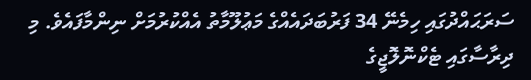ސަރަޙައްދުގައި ހިމެނޭ 34 ފަރުބަދައެއްގެ މަޢުލޫމާތު އެއްކުރުމަށް ނިންމާފައެވެ. މި ދިރާސާގައި ޓެކްނޮލޮޖީގެ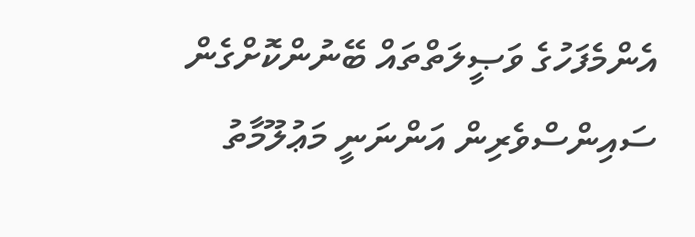އެންމެފަހުގެ ވަޞީލަތްތައް ބޭނުންކޮށްގެން ސައިންސްވެރިން އަންނަނީ މަޢުލޫމާތު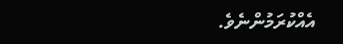އެއްކުރަމުންނެވެ.